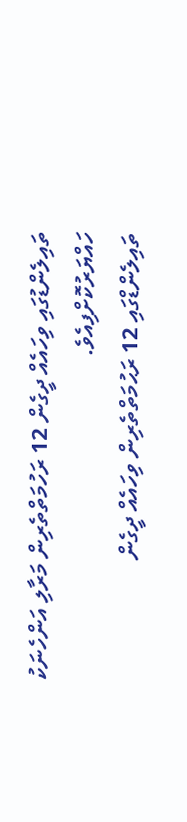ތައިލެންޑުގައި ވިހައެއް ދީގެން 12 ރަހުމަތްތެރިން މަރާލި އަންހެނަކު ހައްޔަރުކޮށްފިއެވެ.
ތައިލެންޑްގައި 12 ރަޙުމަތްތެރިން ވިހައެއް ދީގެން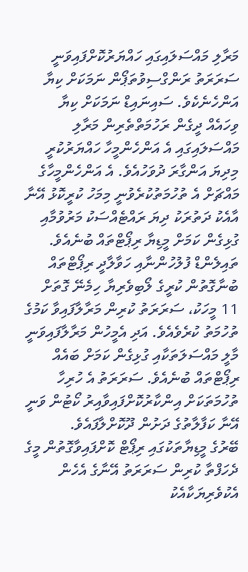މަރާލި މައްސަލައިގައި ހައްޔަރުކޮށްފައިވަނީ ސަރަރަތު ރަންގްސިވުތަޕޯން ނަމަކަށް ކިޔާ އަންހެނެކެވެ. ސައިނައިޑް ނަމަކަށް ކިޔާ ވިހައެއް ދީގެން ރަހުމަތްތެރިން މަރާލި މައްސަލައިގައި އެ އަންހެންމީހާ ހައްޔަރުކުރީ މިދިޔަ އަންގާރަ ދުވަހުއެވެ. އެ އަންހެންމީހާގެ މައްޗަށް އެ ތުހުމަތުކުރެވުނީ މިމަހު ކުރީކޮޅު އޭނާ އާއެކު ދަތުރަކު ދިޔަ ރައްޓެއްސަކު މަރުވުމާއި ގުޅިގެން ކަމަށް މީޑިޔާ ރިޕޯޓްތައް ބުނެއެވެ.
ތައިލެންޑް ފުލުހުންނާއި ހަވާލާދީ ރިޕޯޓްތައް ބުނާގޮތުން ކުރީގެ ލޯބިވެރިޔާ ހިމެނޭ ގޮތަށް 11 މީހަކު، ސަރަރަތު ކުރިން މަރާލާފައިވާ ކަމުގެ ތުހުމަތު ކުރެވެއެވެ. އަދި އެމީހުން މަރާލާފައިވަނީ މާލީ މައްސަލަތަކާއި ގުޅިގެން ކަމަށް ބައެއް ރިޕޯޓްތައް ބުނެއެވެ. ސަރަރަތު އެ ހުރިހާ ތުހުމަތަކަށް އިންކާރުކޮށްފައިވާއިރު ކޯޓުން ވަނީ އޭނާ ކަފާލާތުގެ ދަށުން ދޫކޮށްލާފައެވެ.
ބޭރުގެ މީޑިޔާތަކުގައި ރިޕޯޓް ކޮށްފައިވާގޮތުން މީގެ ދެހަފްތާ ކުރިން ސަރަރަތު އޭނާގެ އެހެން އެކުވެރިޔަކާއެކު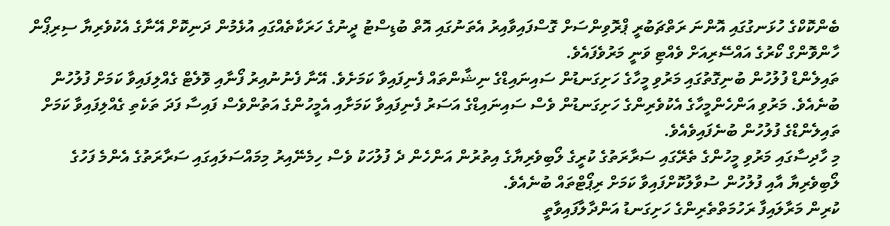ބެންކޮކްގެ ހުޅަނގުގައި އޮންނަ ރަތްޗަބުރީ ޕްރޮވިންސަށް ގޮސްފައިވާއިރު އެތަނުގައި އޮތް ބުޑިސްޓު ދީނުގެ ހަރަކާތެއްގައި އުޅެމުން ދަނިކޮށް އޭނާގެ އެކުވެރިޔާ ސިރިޕޯން ހާންވޮންގް ކޯރުގެ އައްސޭރިއަށް ވެއްޓި ވަނީ މަރުވެފައެވެ.
ތައިލެންޑް ފުލުހުން ބުނިގޮތުގައި މަރުވި މީހާގެ ހަށިގަނޑުން ސައިނައިޑްގެ ނިޝާންތައް ފެނިފައިވާ ކަމަށެވެ. އޭނާ ފެނުނުއިރު ފޯނާއި ވޮލެޓް ގެއްލިފައިވާ ކަމަށް ފުލުހުން ބުނެއެވެ. މަރުވި އަންހެންމީހާގެ އެކުވެރިންގެ ހަށިގަނޑުން ވެސް ސައިނައިޑްގެ އަސަރު ފެނިފައިވާ ކަމަށާއި އެމީހުންގެ އަތުންވެސް ފައިސާ ފަދަ ތަކެތި ގެއްލިފައިވާ ކަމަށް ތައިލެންޑްގެ ފުލުހުން ބުނެފައިވެއެވެ.
މި ހާދިސާގައި މަރުވި މީހުންގެ ތެރޭގައި ސަރާރަތުގެ ކުރީގެ ލޯބިވެރިޔާގެ އިތުރުން އަންހެން ދެ ފުލުހަކު ވެސް ހިމެނޭއިރު މިމައްސަލައިގައި ސަރާރަތުގެ އެންމެ ފަހުގެ ލޯބިވެރިޔާ އާއި ފުލުހުން ސުވާލުކޮށްފައިވާ ކަމަށް ރިޕޯޓްތައް ބުނެއެވެ.
ކުރިން މަރާލައިފާ ރަހުމަތްތެރިންގެ ހަށިގަނޑު އަންދާލާފައިވާތީ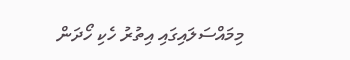މިމައްސަލައިގައި އިތުރު ހެކި ހޯދަން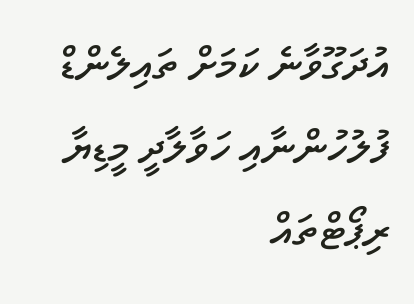އުދަގޫވާނެ ކަމަށް ތައިލެންޑް ފުލުހުންނާއި ހަވާލާދީ މީޑިޔާ ރިޕޯޓްތައް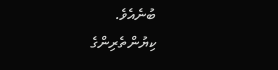ބުނެއެވެ.
ކިޔުންތެރިންގެ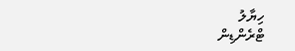ހިޔާލު
ޓްރެންޑިން